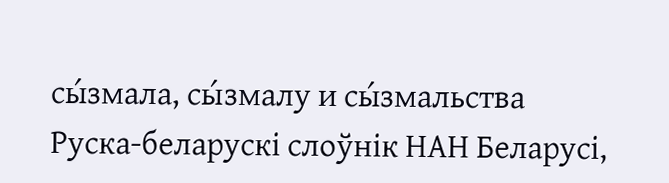сы́змала, сы́змалу и сы́змальства
Руска-беларускі слоўнік НАН Беларусі,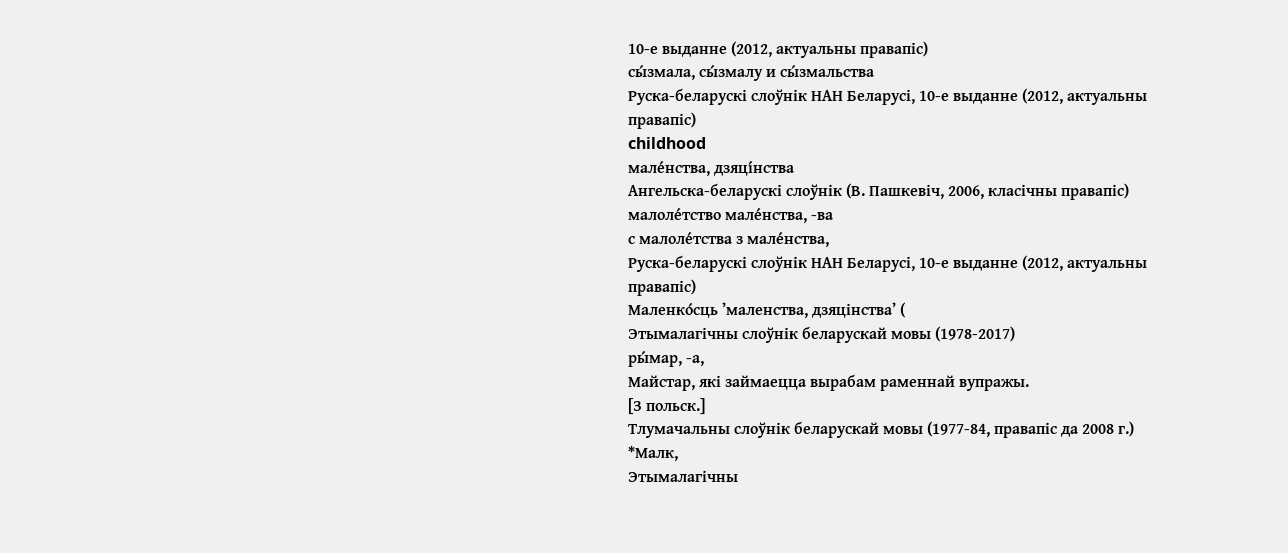10-е выданне (2012, актуальны правапіс)
сы́змала, сы́змалу и сы́змальства
Руска-беларускі слоўнік НАН Беларусі, 10-е выданне (2012, актуальны правапіс)
childhood
мале́нства, дзяці́нства
Ангельска-беларускі слоўнік (В. Пашкевіч, 2006, класічны правапіс)
малоле́тство мале́нства, -ва
с малоле́тства з мале́нства,
Руска-беларускі слоўнік НАН Беларусі, 10-е выданне (2012, актуальны правапіс)
Маленко́сць ’маленства, дзяцінства’ (
Этымалагічны слоўнік беларускай мовы (1978-2017)
ры́мар, ‑а,
Майстар, які займаецца вырабам раменнай вупражы.
[З польск.]
Тлумачальны слоўнік беларускай мовы (1977-84, правапіс да 2008 г.)
*Малк,
Этымалагічны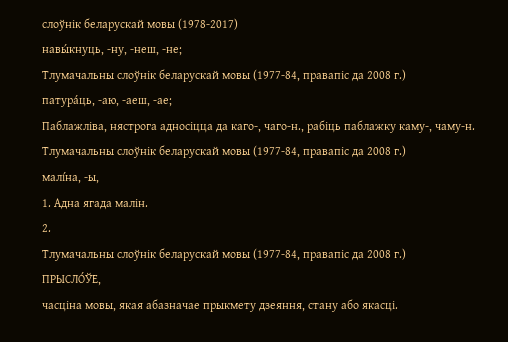слоўнік беларускай мовы (1978-2017)
навы́кнуць, ‑ну, ‑неш, ‑не;
Тлумачальны слоўнік беларускай мовы (1977-84, правапіс да 2008 г.)
патура́ць, ‑аю, ‑аеш, ‑ае;
Паблажліва, нястрога адносіцца да каго‑, чаго‑н., рабіць паблажку каму‑, чаму‑н.
Тлумачальны слоўнік беларускай мовы (1977-84, правапіс да 2008 г.)
малі́на, ‑ы,
1. Адна ягада малін.
2.
Тлумачальны слоўнік беларускай мовы (1977-84, правапіс да 2008 г.)
ПРЫСЛО́ЎЕ,
часціна мовы, якая абазначае прыкмету дзеяння, стану або якасці.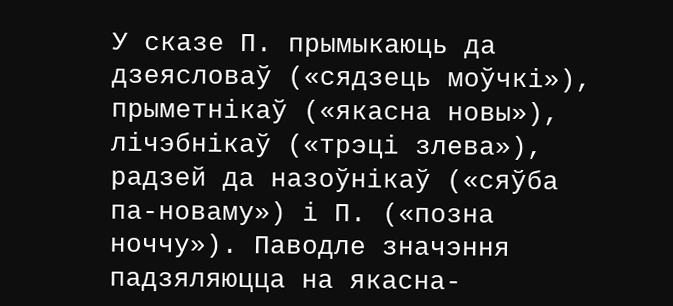У сказе П. прымыкаюць да дзеясловаў («сядзець моўчкі»), прыметнікаў («якасна новы»), лічэбнікаў («трэці злева»), радзей да назоўнікаў («сяўба па-новаму») і П. («позна ноччу»). Паводле значэння падзяляюцца на якасна-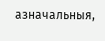азначальныя,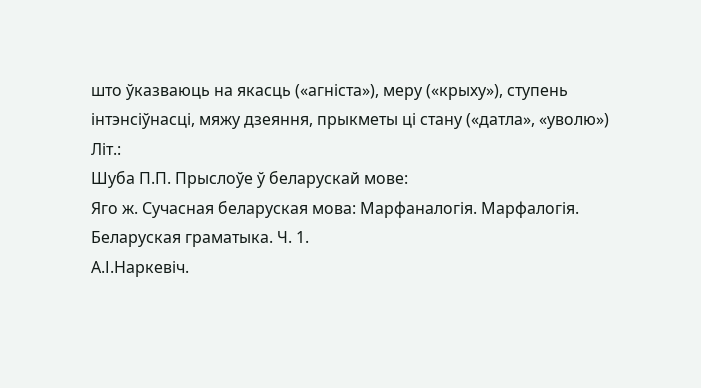што ўказваюць на якасць («агніста»), меру («крыху»), ступень інтэнсіўнасці, мяжу дзеяння, прыкметы ці стану («датла», «уволю»)
Літ.:
Шуба П.П. Прыслоўе ў беларускай мове:
Яго ж. Сучасная беларуская мова: Марфаналогія. Марфалогія.
Беларуская граматыка. Ч. 1.
А.І.Наркевіч.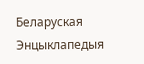Беларуская Энцыклапедыя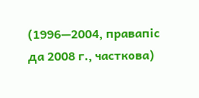(1996—2004, правапіс да 2008 г., часткова)